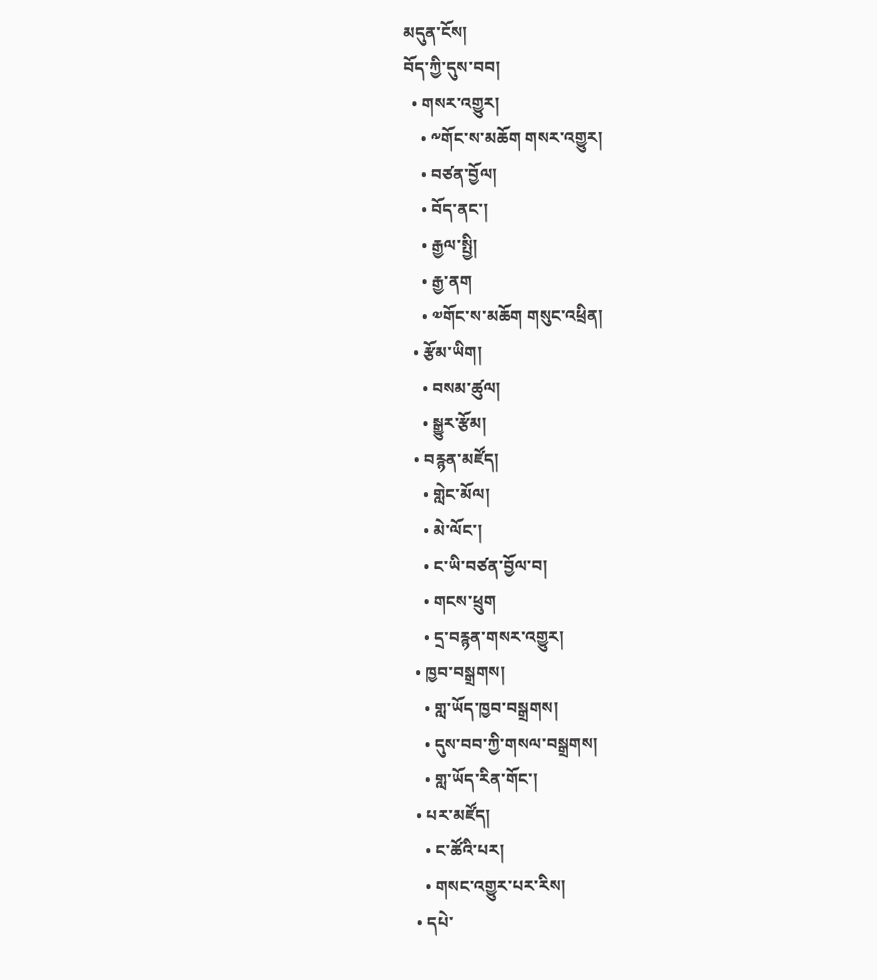མདུན་ངོས།
བོད་ཀྱི་དུས་བབ།
  • གསར་འགྱུར།
    • ༸གོང་ས་མཆོག གསར་འགྱུར།
    • བཙན་བྱོལ།
    • བོད་ནང་།
    • རྒྱལ་སྤྱི།
    • རྒྱ་ནག
    • ༧གོང་ས་མཆོག གསུང་འཕྲིན།
  • རྩོམ་ཡིག།
    • བསམ་ཚུལ།
    • སྒྱུར་རྩོམ།
  • བརྙན་མཛོད།
    • གླེང་མོལ།
    • མེ་ལོང་།
    • ང་ཡི་བཙན་བྱོལ་བ།
    • གངས་ཕྲུག
    • དྲ་བརྙན་གསར་འགྱུར།
  • ཁྱབ་བསྒྲགས།
    • གླ་ཡོད་ཁྱབ་བསྒྲགས།
    • དུས་བབ་ཀྱི་གསལ་བསྒྲགས།
    • གླ་ཡོད་རིན་གོང་།
  • པར་མཛོད།
    • ང་ཚོའི་པར།
    • གསང་འགྱུར་པར་རིས།
  • དཔེ་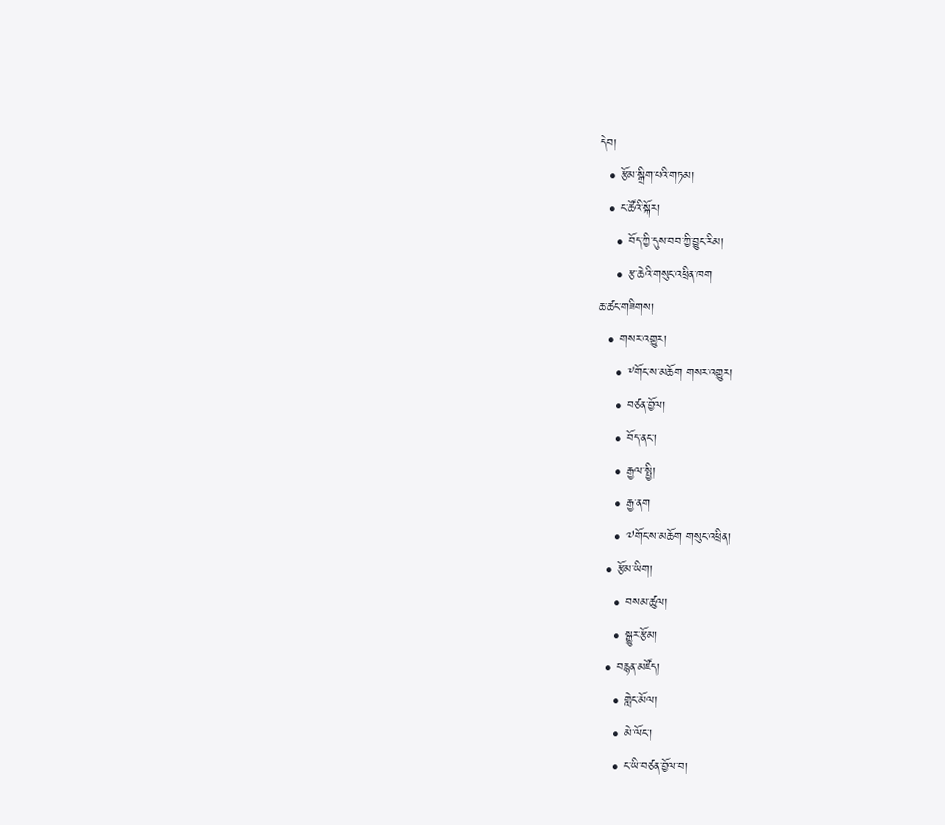དེབ།
  • རྩོམ་སྒྲིག་པའི་གཏམ།
  • ང་ཚོའི་སྐོར།
    • བོད་ཀྱི་དུས་བབ་ཀྱི་བྱུང་རིམ།
    • རྩ་ཆེའི་གསུང་འཕྲིན་ཁག
ཆ་ཚང་གཟིགས།
  • གསར་འགྱུར།
    • ༸གོང་ས་མཆོག གསར་འགྱུར།
    • བཙན་བྱོལ།
    • བོད་ནང་།
    • རྒྱལ་སྤྱི།
    • རྒྱ་ནག
    • ༧གོང་ས་མཆོག གསུང་འཕྲིན།
  • རྩོམ་ཡིག།
    • བསམ་ཚུལ།
    • སྒྱུར་རྩོམ།
  • བརྙན་མཛོད།
    • གླེང་མོལ།
    • མེ་ལོང་།
    • ང་ཡི་བཙན་བྱོལ་བ།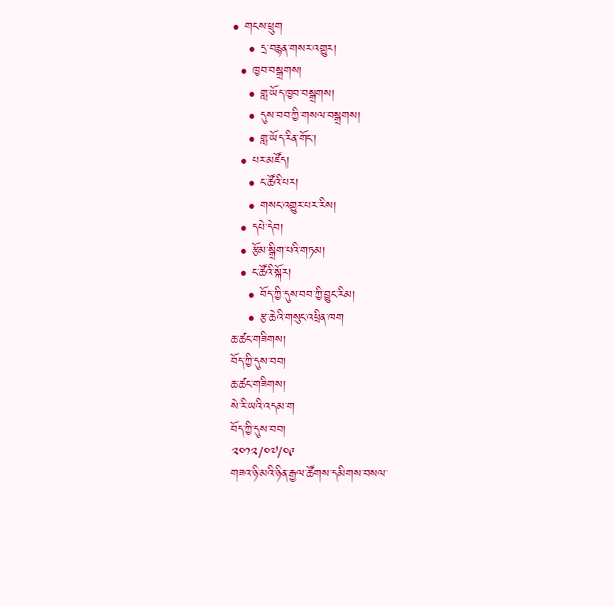• གངས་ཕྲུག
    • དྲ་བརྙན་གསར་འགྱུར།
  • ཁྱབ་བསྒྲགས།
    • གླ་ཡོད་ཁྱབ་བསྒྲགས།
    • དུས་བབ་ཀྱི་གསལ་བསྒྲགས།
    • གླ་ཡོད་རིན་གོང་།
  • པར་མཛོད།
    • ང་ཚོའི་པར།
    • གསང་འགྱུར་པར་རིས།
  • དཔེ་དེབ།
  • རྩོམ་སྒྲིག་པའི་གཏམ།
  • ང་ཚོའི་སྐོར།
    • བོད་ཀྱི་དུས་བབ་ཀྱི་བྱུང་རིམ།
    • རྩ་ཆེའི་གསུང་འཕྲིན་ཁག
ཆ་ཚང་གཟིགས།
བོད་ཀྱི་དུས་བབ།
ཆ་ཚང་གཟིགས།
སེ་རི་ཡའི་འདམ་ག
བོད་ཀྱི་དུས་བབ།
༢༠༡༢/༠༧/༠༩
གཟའ་ཉི་མའི་ཉིན་རྒྱལ་ཚོགས་དམིགས་བསལ་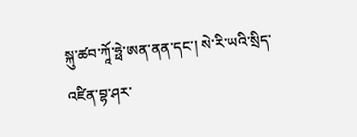སྐུ་ཚབ་ཀཱོ་ཧྥེ་ཨན་ནན་དང་། སེ་རི་ཡའི་སྲིད་འཛིན་བྷ་ཤར་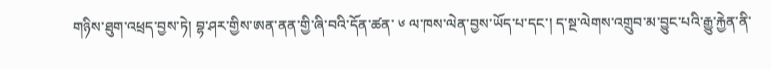གཉིས་ཐུག་འཕྲད་བྱས་ཏེ། བྷ་ཤར་གྱིས་ཨན་ནན་གྱི་ཞི་བའི་དོན་ཚན་ ༦ ལ་ཁས་ལེན་བྱས་ཡོད་པ་དང་། ད་སྔ་ལེགས་འགྲུབ་མ་བྱུང་པའི་རྒྱུ་རྐྱེན་ནི་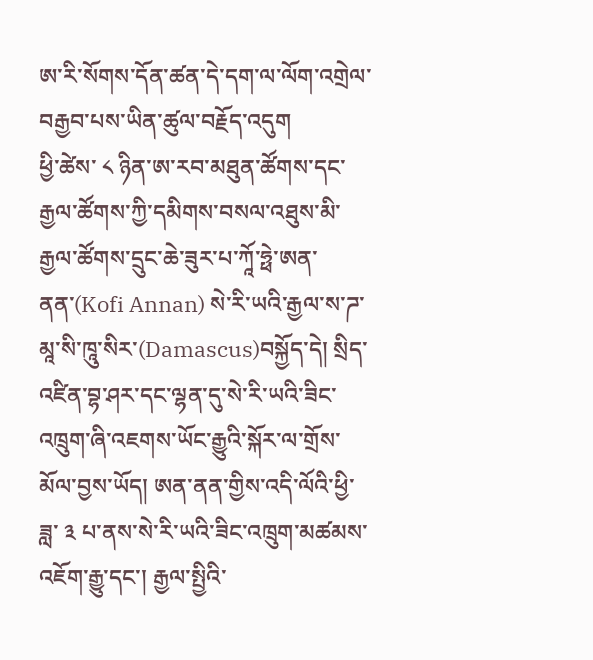ཨ་རི་སོགས་དོན་ཚན་དེ་དག་ལ་ལོག་འགྲེལ་བརྒྱབ་པས་ཡིན་ཚུལ་བརྗོད་འདུག
ཕྱི་ཚེས་ ༨ ཉིན་ཨ་རབ་མཐུན་ཚོགས་དང་རྒྱལ་ཚོགས་ཀྱི་དམིགས་བསལ་འཐུས་མི་རྒྱལ་ཚོགས་དྲུང་ཆེ་ཟུར་པ་ཀཱོ་ཧྥེ་ཨན་ནན་(Kofi Annan) སེ་རི་ཡའི་རྒྱལ་ས་ཌ་མཱ་སི་ཁཱུ་སིར་(Damascus)བསྐྱོད་དེ། སྲིད་འཛིན་བྷ་ཤར་དང་ལྷན་དུ་སེ་རི་ཡའི་ཟིང་འཁྲུག་ཞི་འཇགས་ཡོང་རྒྱུའི་སྐོར་ལ་གྲོས་མོལ་བྱས་ཡོད། ཨན་ནན་གྱིས་འདི་ལོའི་ཕྱི་ཟླ་ ༣ པ་ནས་སེ་རི་ཡའི་ཟིང་འཁྲུག་མཚམས་འཇོག་རྒྱུ་དང་། རྒྱལ་སྤྱིའི་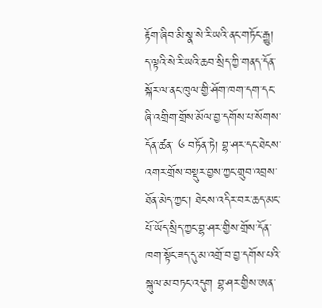རྟོག་ཞིབ་མི་སྣ་སེ་རི་ཡའི་ནང་གཏོང་རྒྱུ། ད་ལྟའི་སེ་རི་ཡའི་ཆབ་སྲིད་ཀྱི་གནད་དོན་སྐོར་ལ་ནང་ཁུལ་གྱི་ཤོག་ཁག་དག་དང་ཞི་འགྲིག་གྲོས་མོལ་བྱ་དགོས་པ་སོགས་དོན་ཚན་ ༦ བཏོན་ཏེ། བྷ་ཤར་དང་ཐེངས་འགར་གྲོས་བསྡུར་བྱས་ཀྱང་གྲུབ་འབྲས་ཐོན་མེད་ཀྱང་། ཐེངས་འདིར་བར་ཆད་མང་པོ་ཡོད་སྲིད་ཀྱང་བྷ་ཤར་གྱིས་གྲོས་དོན་ཁག་སྟོང་ཟད་དུ་མ་འགྲོ་བ་བྱ་དགོས་པའི་སྐུལ་མ་བཏང་འདུག བྷ་ཤར་གྱིས་ཨན་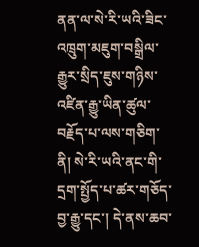ནན་ལ་སེ་རི་ཡའི་ཟིང་འཁྲུག་མཇུག་བསྒྲིལ་རྒྱུར་སྲིད་ཇུས་གཉིས་འཛིན་རྒྱུ་ཡིན་ཚུལ་བརྗོད་པ་ལས་གཅིག་ནི། སེ་རི་ཡའི་ནང་གི་དྲག་སྤྱོད་པ་ཚར་གཅོད་བྱ་རྒྱུ་དང་། དེ་ནས་ཆབ་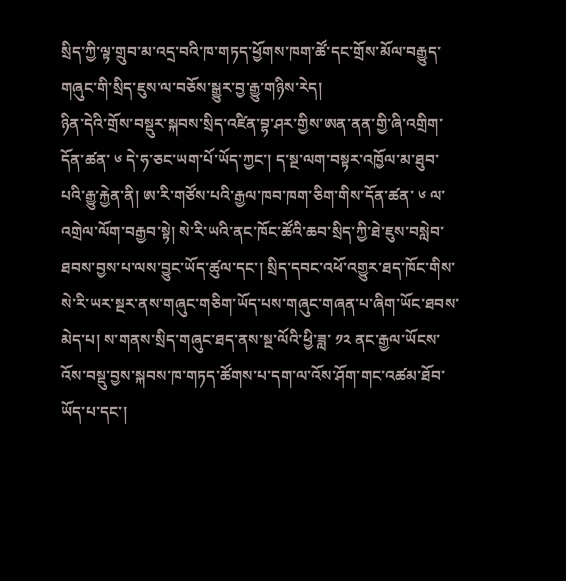སྲིད་ཀྱི་ལྟ་གྲུབ་མ་འདྲ་བའི་ཁ་གཏད་ཕྱོགས་ཁག་ཚོ་དང་གྲོས་མོལ་བརྒྱུད་གཞུང་གི་སྲིད་ཇུས་ལ་བཅོས་སྒྱུར་བྱ་རྒྱུ་གཉིས་རེད།
ཉིན་དེའི་གྲོས་བསྡུར་སྐབས་སྲིད་འཛིན་བྷ་ཤར་གྱིས་ཨན་ནན་གྱི་ཞི་འགྲིག་དོན་ཚན་ ༦ དེ་ཧ་ཅང་ཡག་པོ་ཡོད་ཀྱང་། ད་སྔ་ལག་བསྟར་འཁྱོལ་མ་ཐུབ་པའི་རྒྱུ་རྐྱེན་ནི། ཨ་རི་གཙོས་པའི་རྒྱལ་ཁབ་ཁག་ཅིག་གིས་དོན་ཚན་ ༦ ལ་འགྲེལ་ལོག་བརྒྱབ་སྟེ། སེ་རི་ཡའི་ནང་ཁོང་ཚོའི་ཆབ་སྲིད་ཀྱི་ཐེ་ཇུས་བསླེབ་ཐབས་བྱས་པ་ལས་བྱུང་ཡོད་ཚུལ་དང་། སྲིད་དབང་འཕོ་འགྱུར་ཐད་ཁོང་གིས་སེ་རི་ཡར་སྔར་ནས་གཞུང་གཅིག་ཡོད་པས་གཞུང་གཞན་པ་ཞིག་ཡོང་ཐབས་མེད་པ། ས་གནས་སྲིད་གཞུང་ཐད་ནས་སྔ་ལོའི་ཕྱི་ཟླ་ ༡༢ ནང་རྒྱལ་ཡོངས་འོས་བསྡུ་བྱས་སྐབས་ཁ་གཏད་ཚོགས་པ་དག་ལ་འོས་ཤོག་གང་འཚམ་ཐོབ་ཡོད་པ་དང་།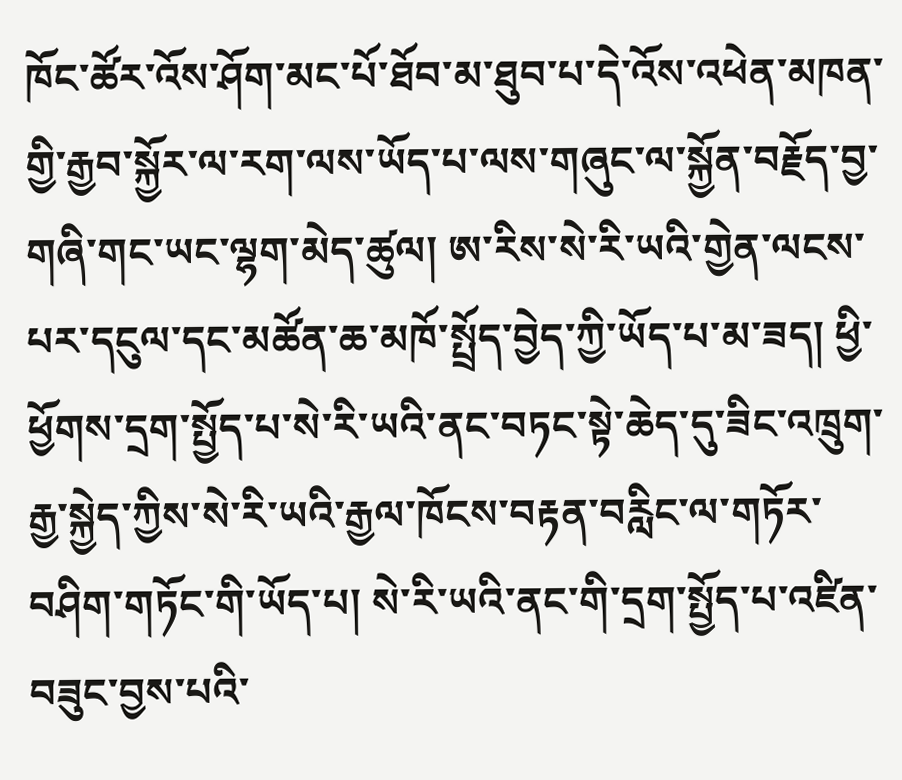ཁོང་ཚོར་འོས་ཤོག་མང་པོ་ཐོབ་མ་ཐུབ་པ་དེ་འོས་འཕེན་མཁན་གྱི་རྒྱབ་སྐྱོར་ལ་རག་ལས་ཡོད་པ་ལས་གཞུང་ལ་སྐྱོན་བརྗོད་བྱ་གཞི་གང་ཡང་ལྷག་མེད་ཚུལ། ཨ་རིས་སེ་རི་ཡའི་གྱེན་ལངས་པར་དངུལ་དང་མཚོན་ཆ་མཁོ་སྤྲོད་བྱེད་ཀྱི་ཡོད་པ་མ་ཟད། ཕྱི་ཕྱོགས་དྲག་སྤྱོད་པ་སེ་རི་ཡའི་ནང་བཏང་སྟེ་ཆེད་དུ་ཟིང་འཁྲུག་རྒྱ་སྐྱེད་ཀྱིས་སེ་རི་ཡའི་རྒྱལ་ཁོངས་བརྟན་བརླིང་ལ་གཏོར་བཤིག་གཏོང་གི་ཡོད་པ། སེ་རི་ཡའི་ནང་གི་དྲག་སྤྱོད་པ་འཛིན་བཟུང་བྱས་པའི་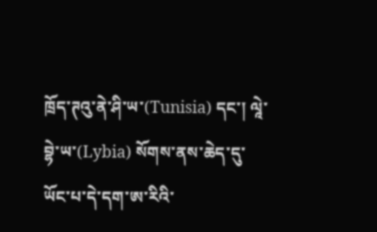ཁྲོད་ཊའུ་ནེ་ཤི་ཡ་(Tunisia) དང་། ལཱེ་བྷེ་ཡ་(Lybia) སོགས་ནས་ཆེད་དུ་ཡོང་པ་དེ་དག་ཨ་རིའི་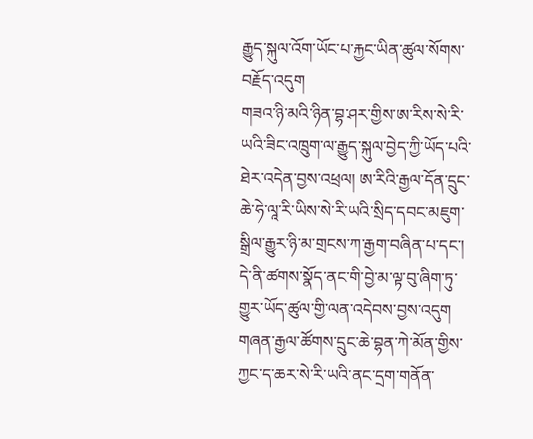རྒྱུད་སྐུལ་འོག་ཡོང་པ་རྐྱང་ཡིན་ཚུལ་སོགས་བརྗོད་འདུག
གཟའ་ཉི་མའི་ཉིན་བྷ་ཤར་གྱིས་ཨ་རིས་སེ་རི་ཡའི་ཟིང་འཁྲུག་ལ་རྒྱུད་སྐུལ་བྱེད་ཀྱི་ཡོད་པའི་ཐེར་འདེན་བྱས་འཕྲལ། ཨ་རིའི་རྒྱལ་དོན་དྲུང་ཆེ་ཧེ་ལཱ་རི་ཡིས་སེ་རི་ཡའི་སྲིད་དབང་མཇུག་སྒྲིལ་རྒྱུར་ཉི་མ་གྲངས་ཀ་རྒྱག་བཞིན་པ་དང་། དེ་ནི་ཚགས་སྣོད་ནང་གི་བྱེ་མ་ལྟ་བུ་ཞིག་ཏུ་གྱུར་ཡོད་ཚུལ་གྱི་ལན་འདེབས་བྱས་འདུག གཞན་རྒྱལ་ཚོགས་དྲུང་ཆེ་བྷན་ཀེ་མོན་གྱིས་ཀྱང་ད་ཆར་སེ་རི་ཡའི་ནང་དྲག་གནོན་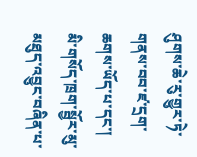ཤུགས་ཆེ་རུ་གྱུར་ཏེ་གནས་བབ་ཛ་དྲག་ཆགས་ཡོད་པ་དང་། མི་གསོད་ཁྲག་སྦྱོར་མུ་མཐུད་འབྱུང་བཞིན་པ་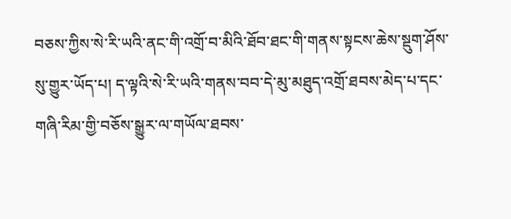བཅས་ཀྱིས་སེ་རི་ཡའི་ནང་གི་འགྲོ་བ་མིའི་ཐོབ་ཐང་གི་གནས་སྟངས་ཆེས་སྡུག་ཤོས་སུ་གྱུར་ཡོད་པ། ད་ལྟའི་སེ་རི་ཡའི་གནས་བབ་དེ་མུ་མཐུད་འགྲོ་ཐབས་མེད་པ་དང་གཞི་རིམ་གྱི་བཅོས་སྒྱུར་ལ་གཡོལ་ཐབས་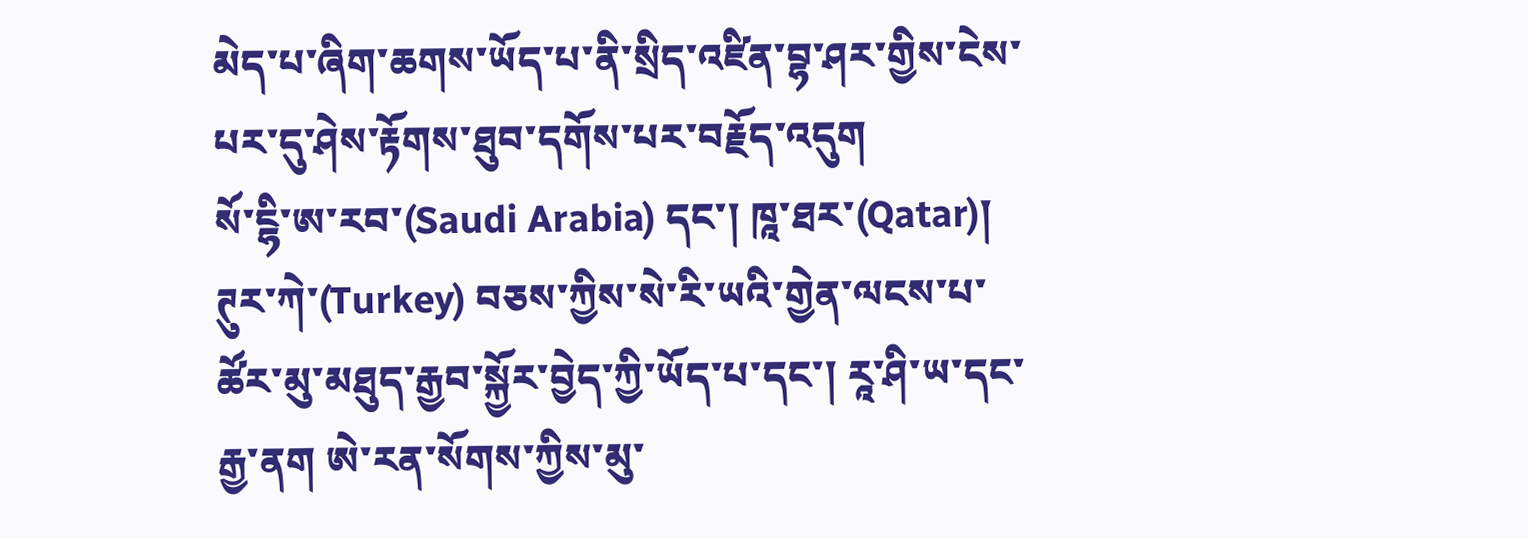མེད་པ་ཞིག་ཆགས་ཡོད་པ་ནི་སྲིད་འཛིན་བྷ་ཤར་གྱིས་ངེས་པར་དུ་ཤེས་རྟོགས་ཐུབ་དགོས་པར་བརྗོད་འདུག
སོ་ངྷི་ཨ་རབ་(Saudi Arabia) དང་། ཁཱ་ཐར་(Qatar)། ཊུར་ཀེ་(Turkey) བཅས་ཀྱིས་སེ་རི་ཡའི་གྱེན་ལངས་པ་ཚོར་མུ་མཐུད་རྒྱབ་སྐྱོར་བྱེད་ཀྱི་ཡོད་པ་དང་། རཱ་ཤི་ཡ་དང་རྒྱ་ནག ཨེ་རན་སོགས་ཀྱིས་མུ་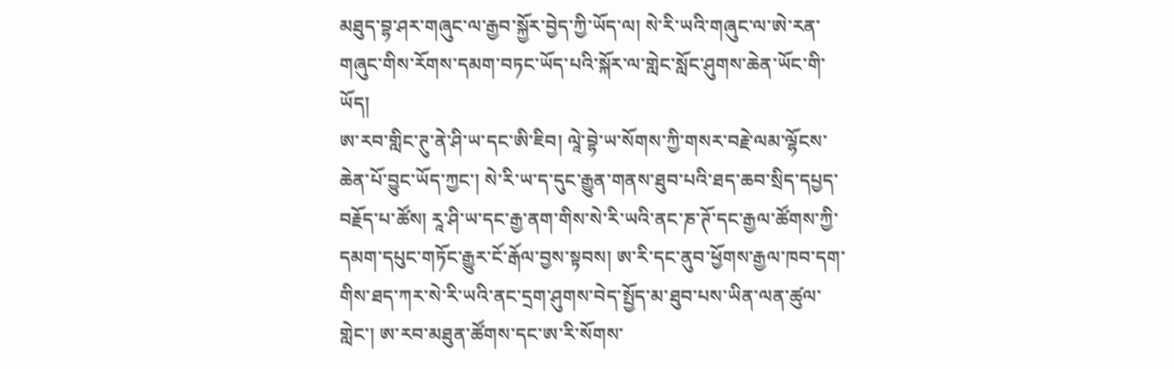མཐུད་བྷ་ཤར་གཞུང་ལ་རྒྱབ་སྐྱོར་བྱེད་ཀྱི་ཡོད་ལ། སེ་རི་ཡའི་གཞུང་ལ་ཨེ་རན་གཞུང་གིས་རོགས་དམག་བཏང་ཡོད་པའི་སྐོར་ལ་གླེང་སློང་ཤུགས་ཆེན་ཡོང་གི་ཡོད།
ཨ་རབ་གླིང་ཊུ་ནེ་ཤི་ཡ་དང་ཨི་ཇིབ། ལཱེ་བྷེ་ཡ་སོགས་ཀྱི་གསར་བརྗེ་ལམ་ལྷོངས་ཆེན་པོ་བྱུང་ཡོད་ཀྱང་། སེ་རི་ཡ་ད་དུང་རྒྱུན་གནས་ཐུབ་པའི་ཐད་ཆབ་སྲིད་དཔྱད་བརྗོད་པ་ཚོས། རཱ་ཤི་ཡ་དང་རྒྱ་ནག་གིས་སེ་རི་ཡའི་ནང་ཎ་ཊོ་དང་རྒྱལ་ཚོགས་ཀྱི་དམག་དཔུང་གཏོང་རྒྱུར་ངོ་རྒོལ་བྱས་སྟབས། ཨ་རི་དང་ནུབ་ཕྱོགས་རྒྱལ་ཁབ་དག་གིས་ཐད་ཀར་སེ་རི་ཡའི་ནང་དྲག་ཤུགས་བེད་སྤྱོད་མ་ཐུབ་པས་ཡིན་ལན་ཚུལ་གླེང་། ཨ་རབ་མཐུན་ཚོགས་དང་ཨ་རི་སོགས་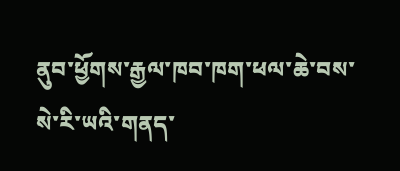ནུབ་ཕྱོགས་རྒྱལ་ཁབ་ཁག་ཕལ་ཆེ་བས་སེ་རི་ཡའི་གནད་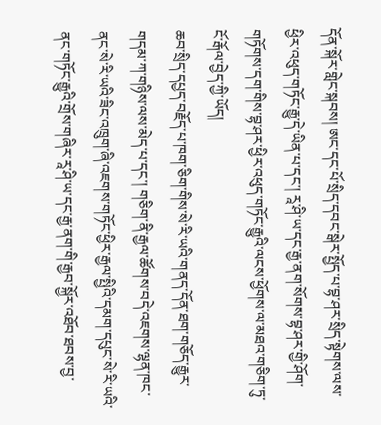དོན་སྐོར་གླེང་སྐབས། ཨང་དང་པོ་སྲིད་དབང་སྒེར་སྤྱོད་པ་བྷ་ཤར་སྲིད་སྟེགས་ལས་ཕྱིར་འཕུད་གཏོང་རྒྱུ་དེ་ཡིན་པ་དང་། རཱ་ཤི་ཡ་དང་རྒྱ་ནག་སོགས་བྷ་ཤར་གྱི་ཤོག་གཏོགས་དག་གིས་བྷ་ཤར་ཕྱིར་འཕུད་གཏོང་རྒྱུའི་ལངས་ཕྱོགས་ལ་མཐའ་གཅིག་ཏུ་ངོ་རྒོལ་བྱེད་ཀྱི་ཡོད།
ཆབ་སྲིད་དཔྱད་བརྗོད་པ་ཁག་ཅིག་གིས་སེ་རི་ཡའི་གནད་དོན་ཐག་གཅོད་རྒྱུར་གདམ་ཀ་གཉིས་ལས་མེད་པ་དང་། གཅིག་ནི་རྒྱལ་ཚོགས་བདེ་འཇགས་ལྷན་ཁང་ནང་སེ་རི་ཡའི་ཟིང་འཁྲུག་ཞི་འཇགས་གཏོང་ཕྱིར་རྒྱལ་སྤྱིའི་དམག་དཔུང་སེ་རི་ཡའི་ནང་གཏོང་རྒྱུའི་གྲོས་གཞིར་རཱ་ཤི་ཡ་དང་རྒྱ་ནག་གི་རྒྱབ་སྐྱོར་འཐོབ་ཐབས་བྱ་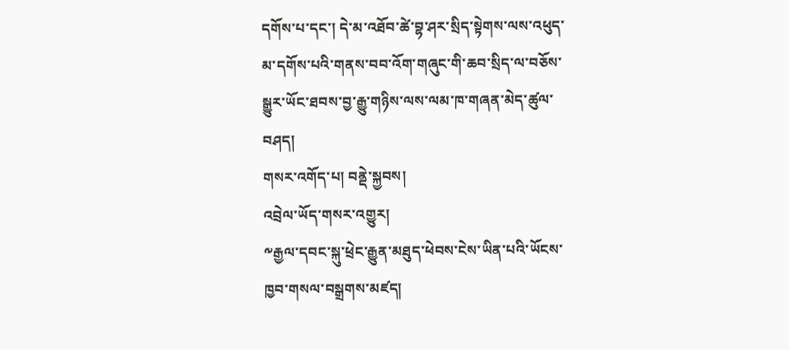དགོས་པ་དང་། དེ་མ་འཐོབ་ཚེ་བྷ་ཤར་སྲིད་སྟེགས་ལས་འཕུད་མ་དགོས་པའི་གནས་བབ་འོག་གཞུང་གི་ཆབ་སྲིད་ལ་བཅོས་སྒྱུར་ཡོང་ཐབས་བྱ་རྒྱུ་གཉིས་ལས་ལམ་ཁ་གཞན་མེད་ཚུལ་བཤད།
གསར་འགོད་པ། བནྡེ་སྐྱབས།
འབྲེལ་ཡོད་གསར་འགྱུར།
༸རྒྱལ་དབང་སྐུ་ཕྲེང་རྒྱུན་མཐུད་ཕེབས་ངེས་ཡིན་པའི་ཡོངས་ཁྱབ་གསལ་བསྒྲགས་མཛད།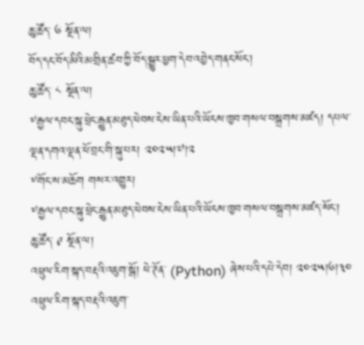ཆུ་ཚོད་ ༦ སྔོན་ལ།
བོད་དང་བོད་མིའི་མགྲིན་ཚབ་ཀྱི་བོད་སྒྱུར་ཕྱག་དེབ་འབྱེད་གནང་སོང་།
ཆུ་ཚོད་ ༨ སྔོན་ལ།
༸རྒྱལ་དབང་སྐུ་ཕྲེང་རྒྱུན་མཐུད་ཕེབས་ངེས་ཡིན་པའི་ཡོངས་ཁྱབ་གསལ་བསྒྲགས་མཛད། དཔལ་ལྡན་དགའ་ལྡན་ཕོ་བྲང་གི་སྐུ་པར། ༢༠༢༥།༧།༢
༸གོང་ས་མཆོག གསར་འགྱུར།
༸རྒྱལ་དབང་སྐུ་ཕྲེང་རྒྱུན་མཐུད་ཕེབས་ངེས་ཡིན་པའི་ཡོངས་ཁྱབ་གསལ་བསྒྲགས་མཛད་སོང་།
ཆུ་ཚོད་ ༩ སྔོན་ལ།
འཕྲུལ་རིག་སྐད་བརྡའི་འཇུག་སྒོ། ཕེ་ཊོན་ (Python) ཞེས་པའི་དཔེ་དེབ། ༢༠༢༥།༦།༣༠
འཕྲུལ་རིག་སྐད་བརྡའི་འཇུག་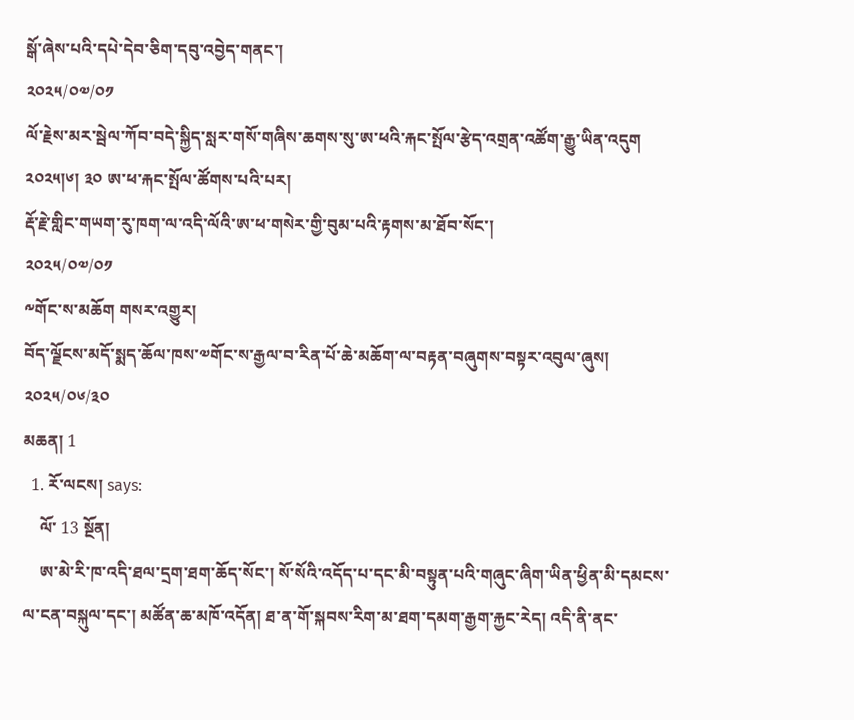སྒོ་ཞེས་པའི་དཔེ་དེབ་ཅིག་དབུ་འབྱེད་གནང་།
༢༠༢༥/༠༧/༠༡
ལོ་རྗེས་མར་སྦེལ་ཀོབ་བདེ་སྐྱིད་སླར་གསོ་གཞིས་ཆགས་སུ་ཨ་ཕའི་རྐང་སྤོལ་རྩེད་འགྲན་འཚོག་རྒྱུ་ཡིན་འདུག ༢༠༢༥།༦། ༣༠ ཨ་ཕ་རྐང་སྤོལ་ཚོགས་པའི་པར།
རྡོ་རྗེ་གླིང་གཡག་རུ་ཁག་ལ་འདི་ལོའི་ཨ་ཕ་གསེར་གྱི་བུམ་པའི་རྟགས་མ་ཐོབ་སོང་།
༢༠༢༥/༠༧/༠༡
༸གོང་ས་མཆོག གསར་འགྱུར།
བོད་ལྗོངས་མདོ་སྨད་ཆོལ་ཁས་༧གོང་ས་རྒྱལ་བ་རིན་པོ་ཆེ་མཆོག་ལ་བརྟན་བཞུགས་བསྟར་འབུལ་ཞུས།
༢༠༢༥/༠༦/༣༠
མཆན། 1
  1. རོ་ལངས། says:
    ལོ་ 13 སྔོན།
    ཨ་མེ་རི་ཁ་འདི་ཐལ་དྲག་ཐག་ཆོད་སོང་། སོ་སོའི་འདོད་པ་དང་མི་བསྟུན་པའི་གཞུང་ཞིག་ཡིན་ཕྱིན་མི་དམངས་ལ་ངན་བསྐུལ་དང་། མཚོན་ཆ་མཁོ་འདོན། ཐ་ན་གོ་སྐབས་རིག་མ་ཐག་དམག་རྒྱག་རྐྱང་རེད། འདི་ནི་ནང་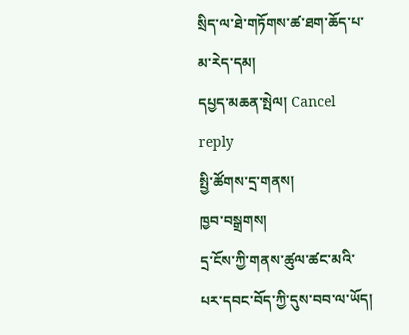སྲིད་ལ་ཐེ་གཏོགས་ཚ་ཐག་ཆོད་པ་མ་རེད་དམ།
དཔྱད་མཆན་སྤེལ། Cancel reply
སྤྱི་ཚོགས་དྲ་གནས།
ཁྱབ་བསྒྲགས།
དྲ་ངོས་ཀྱི་གནས་ཚུལ་ཚང་མའི་པར་དབང་བོད་ཀྱི་དུས་བབ་ལ་ཡོད།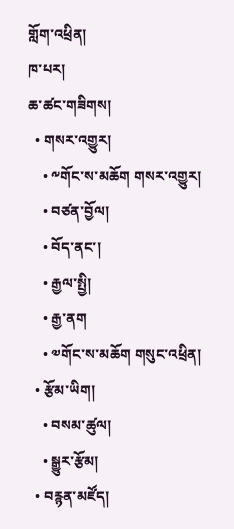གློག་འཕྲིན།
ཁ་པར།
ཆ་ཚང་གཟིགས།
  • གསར་འགྱུར།
    • ༸གོང་ས་མཆོག གསར་འགྱུར།
    • བཙན་བྱོལ།
    • བོད་ནང་།
    • རྒྱལ་སྤྱི།
    • རྒྱ་ནག
    • ༧གོང་ས་མཆོག གསུང་འཕྲིན།
  • རྩོམ་ཡིག།
    • བསམ་ཚུལ།
    • སྒྱུར་རྩོམ།
  • བརྙན་མཛོད།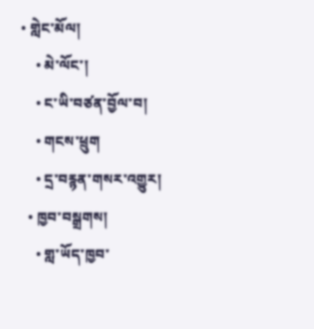• གླེང་མོལ།
    • མེ་ལོང་།
    • ང་ཡི་བཙན་བྱོལ་བ།
    • གངས་ཕྲུག
    • དྲ་བརྙན་གསར་འགྱུར།
  • ཁྱབ་བསྒྲགས།
    • གླ་ཡོད་ཁྱབ་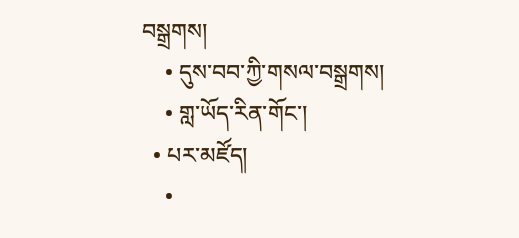བསྒྲགས།
    • དུས་བབ་ཀྱི་གསལ་བསྒྲགས།
    • གླ་ཡོད་རིན་གོང་།
  • པར་མཛོད།
    •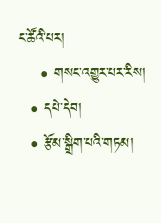ང་ཚོའི་པར།
    • གསང་འགྱུར་པར་རིས།
  • དཔེ་དེབ།
  • རྩོམ་སྒྲིག་པའི་གཏམ།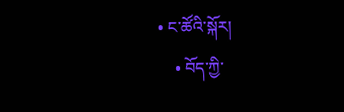• ང་ཚོའི་སྐོར།
    • བོད་ཀྱི་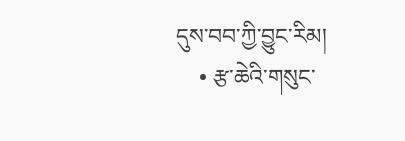དུས་བབ་ཀྱི་བྱུང་རིམ།
    • རྩ་ཆེའི་གསུང་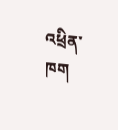འཕྲིན་ཁག